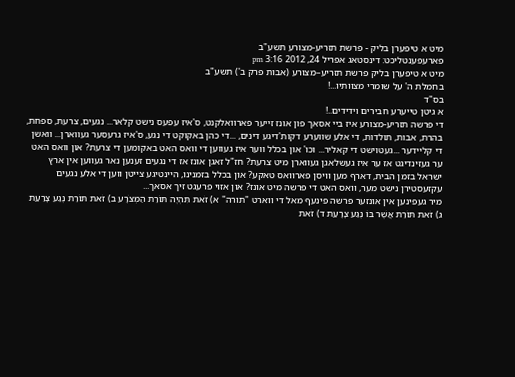מיט א טיפערן בליק - פרשת תזריע-מצורע תשע"ב
פארעפענטליכט: דינסטאג אפריל 24, 2012 3:16 pm
מיט א טיפערן בליק פרשת תזריע–מצורע (אבות פרק ב') תשע"ב
בחמלת ה' על שומרי מצוותיו...!
בס"ד
א גיטן טייערע חבירים וידידים..!
די פרשה תזריע-מצורע איז ביי אסאך פון אונז זייער פארוואלקנט, ס'איז עפעס נישט קלאר... נגעים, צרעת, ספחת, בהרת, אבות, תולדות, די אלע שווערע דקות'דיגע דינים, ...די כהן באקוקט די נגע, ס'איז גרעסער געווארן... וואשן די קליידער ...געטוישט די קאליר... וכו' און בכלל ווער איז געווען די וואס האט באקומען די צרעת? און וואס האט ער געזינדיגט אז ער איז געשלאגן געווארן מיט צרעת? חז"ל זאגן אונז אז די נגעים זענען נאר געווען אין ארץ ישראל בזמן הבית, דארף מען וויסן פארוואס טאקע? און בכלל בזמנינו, היינטיגע צייטן ווען די אלע נגעים עקזעסטירן נישט מער, וואס האט די פרשה מיט אונז? און אזוי פרעגט זיך אסאך...
מיר געפינען אין אונזער פרשה פינעף מאל די ווארט "תורה" א) זֹאת תִּהְיֶה תּוֹרַת הַמְּצֹרָע ב) זֹאת תּוֹרַת נֶגַע צָרַעַת ג) זֹאת תּוֹרַת אֲשֶׁר בּוֹ נֶגַע צָרָעַת ד) זֹאת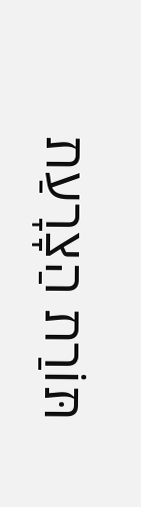תּוֹרַת הַצָרָעַת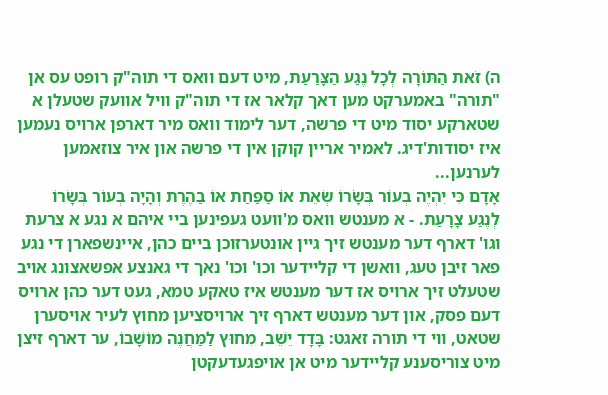ה) זֹאת הַתּוֹרָה לְכָל נֶגַע הַצָּרַעַת, מיט דעם וואס די תוה"ק רופט עס אן "תורה" באמערקט מען דאך קלאר אז די תוה"ק וויל אוועק שטעלן א שטארקע יסוד מיט די פרשה, דער לימוד וואס מיר דארפן ארויס נעמען איז יסודות'דיג. לאמיר אריין קוקן אין די פרשה און איר צוזאמען לערנען...
אָדָם כִּי יִהְיֶה בְעוֹר בְּשָׂרוֹ שְׂאֵת אוֹ סַפַּחַת אוֹ בַהֶרֶת וְהָיָה בְעוֹר בְּשָׂרוֹ לְנֶגַע צָרָעַת. - א מענטש וואס מ'וועט געפינען ביי איהם א נגע א צרעת וגו' דארף דער מענטש זיך גיין אונטערזוכן ביים כהן, איינשפארן די נגע פאר זיבן טעג, וואשן די קליידער וכו' וכו' נאך די גאנצע אפשאצונג אויב שטעלט זיך ארויס אז דער מענטש איז טאקע טמא, געט דער כהן ארויס דעם פסק, און דער מענטש דארף זיך ארויסציען מחוץ לעיר אויסערן שטאט, ווי די תורה זאגט: בָּדָד יֵשֵׁב, מִחוּץ לַמַּחֲנֶה מוֹשָׁבוֹ, ער דארף זיצן מיט צוריסענע קליידער מיט אן אויפגעדעקטן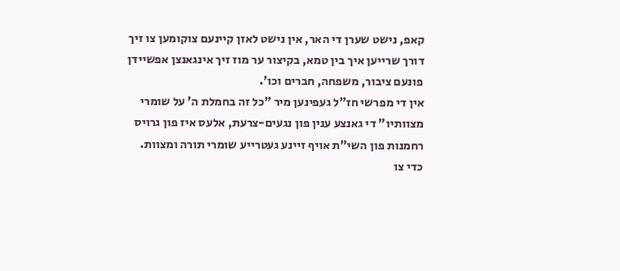קאפ, נישט שערן די האר, אין נישט לאזן קיינעם צוקומען צו זיך דורך שרייען איך בין טמא, בקיצור ער מוז זיך אינגאנצן אפשיידן פונעם ציבור, משפחה, חברים וכו'.
אין די מפרשי חז"ל געפינען מיר "כל זה בחמלת ה' על שומרי מצוותיו" די גאנצע ענין פון נגעים-צרעת, אלעס איז פון גרויס רחמנות פון השי"ת אויף זיינע געטרייע שומרי תורה ומצוות. כדי צו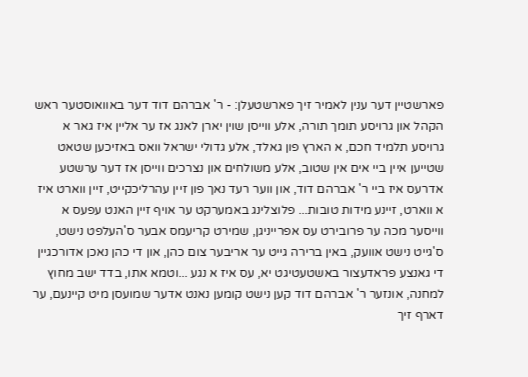פארשטיין דער ענין לאמיר זיך פארשטעלן: - ר' אברהם דוד דער באוואוסטער ראש הקהל און גרויסע תומך תורה, אלע ווייסן שוין יארן לאנג אז ער אליין איז גאר א גרויסע תלמיד חכם, א הארץ פון גאלד, אלע גדולי ישראל וואס באזיכען שטאט שטייען איין ביי אים אין שטוב, אלע משולחים און נצרכים ווייסן אז דער ערשטע אדרעס איז ביי ר' אברהם דוד, און ווער רעד נאך פון זיין עהרליכקייט, זיין ווארט איז א ווארט, זיינע מידות טובות... פלוצלינג באמערקט ער אויף זיין האנט עפעס א ווייסער מכה ער פרובירט עס אפרייניגן, שמירט קריעמס אבער ס'העלפט נישט, ס'גייט נישט אוועק, באין ברירה גייט ער אריבער צום כהן, און די כהן נאכן אדורכגיין די גאנצע פראדעצור באשטעטיגט יא, עס איז א נגע ...וטמא אתו, בדד ישב מחוץ למחנה, אונזער ר' אברהם דוד קען נישט קומען נאנט אדער שמועסן מיט קיינעם, ער דארף זיך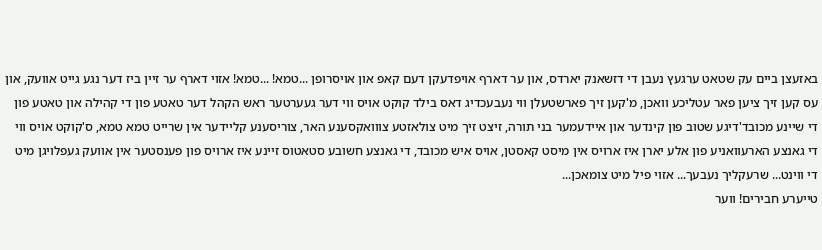באזעצן ביים עק שטאט ערגעץ נעבן די דזשאנק יארדס, און ער דארף אויפדעקן דעם קאפ און אויסרופן ...טמא! ...טמא! אזוי דארף ער זיין ביז דער נגע גייט אוועק, און עס קען זיך ציען פאר עטליכע וואכן, מ'קען זיך פארשטעלן ווי נעבעכדיג דאס בילד קוקט אויס ווי דער געערטער ראש הקהל דער טאטע פון די קהילה און טאטע פון די שיינע מכובד'דיגע שטוב פון קינדער און איידעמער בני תורה, זיצט זיך מיט צולאזטע צווואקסענע האר, צוריסענע קליידער אין שרייט טמא טמא, ס'קוקט אויס ווי די גאנצע הארעוואניע פון אלע יארן איז ארויס אין מיסט קאסטן, אויס איש מכובד, די גאנצע חשובע סטאטוס זיינע איז ארויס פון פענסטער אין אוועק געפלויגן מיט די ווינט... שרעקליך נעבעך... אזוי פיל מיט צומאכן...
טייערע חבירים! ווער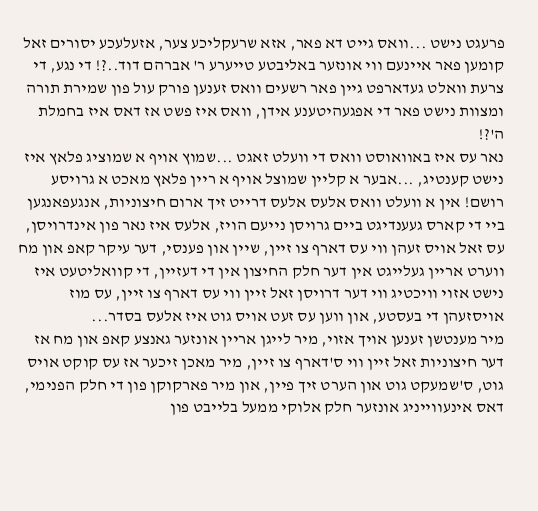פרעגט נישט ...וואס גייט דא פאר, אזא שרעקליכע צער, אזעלעכע יסורים זאל קומען פאר איינעם ווי אונזער באליבטע טייערע ר' אברהם דוד..?! די נגע, די צרעת וואלט געדארפט גיין פאר רשעים וואס זענען פורק עול פון שמירת תורה ומצוות נישט פאר די אפגעהיטענע אידן, וואס איז פשט אז דאס איז בחמלת ה'?!
נאר עס איז באוואוסט וואס די וועלט זאגט ...שמוץ אויף א שמוציג פלאץ איז נישט קענטיג, ...אבער א קליין שמוצל אויף א ריין פלאץ מאכט א גרויסע רושם! אין א וועלט וואס אלעס אלעס דרייט זיך ארום חיצוניות, אנגעפאנגען ביי די קארס געענדיגט ביים גרויסן נייעם הויז, אלעס איז נאר פון אינדרויסן, עס זאל אויס זעהן ווי עס דארף צו זיין, שיין און פענסי, דער עיקר קאפ און מח ווערט אריין געלייגט אין דער חלק החיצון אין די דעזיין, די קוואליטעט איז נישט אזוי וויכטיג ווי דער דרויסן זאל זיין ווי עס דארף צו זיין, עס מוז אויסזעהן די בעסטע, און ווען עס זעט אויס גוט איז אלעס בסדר...
מיר מענטשן זענען אויך אזוי, מיר לייגן אריין אונזער גאנצע קאפ און מח אז דער חיצוניות זאל זיין ווי ס'דארף צו זיין, מיר מאכן זיכער אז עס קוקט אויס גוט, ס'שמעקט גוט און הערט זיך פיין, און מיר פארקוקן פון די חלק הפנימי, דאס אינעווייניג אונזער חלק אלוקי ממעל בלייבט פון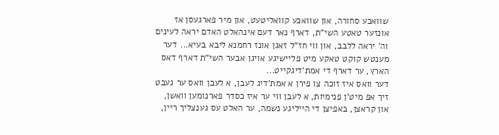שוואכע סחורה, און שוואכע קוואליטעט, און מיר פארגעסן אז אונזער טאטע השי"ת, דארף נאר דעם אינהאלט האדם יראה לעינים וה' יראה ללבב, און ווי חז"ל זאגן אונז רחמנא ליבא בעיא... דער מענטש קוקט טאקע מיט פליישיגע אויגן אבער השי"ת דארף דאס הארץ, ער דארף די אמת'דיגקייט...
דער וואס איז זוכה צו פירן א אמת'דיג לעבן, א לעבן וואס ער געבט זיך אפ מיט'ן פנימיות, א לעבן ווי ער איז כסדר פארנומען וואשן, און קראצן, באפיצן די הייליגע נשמה, ער האלט עס גענצליך ריין,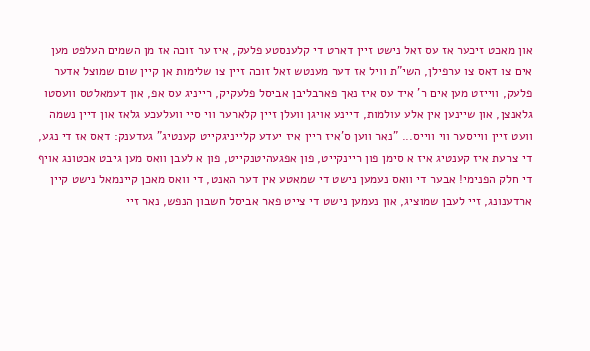און מאכט זיכער אז עס זאל נישט זיין דארט די קלענסטע פלעק, איז ער זוכה אז מן השמים העלפט מען אים צו דאס צו ערפילן, השי"ת וויל אז דער מענטש זאל זוכה זיין צו שלימות אן קיין שום שמוצל אדער פלעק, ווייזט מען אים ר' איד עס איז נאך פארבליבן אביסל פלעקיק, רייניג עס אפ, און דעמאלטס וועסטו גלאנצן, און שיינען אין אלע עולמות, דיינע אויגן וועלן זיין קלארער ווי סיי וועלעכע גלאז און דיין נשמה וועט זיין ווייסער ווי ווייס... "נאר ווען ס'איז ריין איז יעדע קלייניגקייט קענטיג" געדענק: דאס אז די נגע, די צרעת איז קענטיג איז א סימן פון ריינקייט, פון אפגעהיטנקייט, פון א לעבן וואס מען גיבט אכטונג אויף די חלק הפנימי! אבער די וואס נעמען נישט די שמאטע אין דער האנט, די וואס מאכן קיינמאל נישט קיין ארדענונג, זיי לעבן שמוציג, און נעמען נישט די צייט פאר אביסל חשבון הנפש, נאר זיי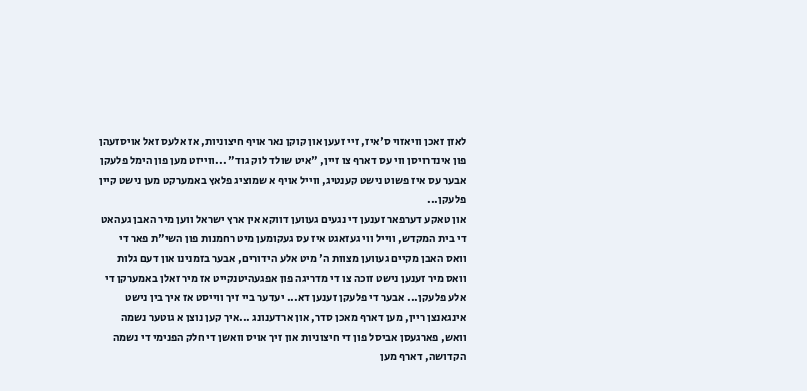לאזן זאכן וויאזוי ס'איז, זיי זעען און קוקן נאר אויף חיצוניות, אז אלעס זאל אויסזעהן פון אינדרויסן ווי עס דארף צו זיין, "איט שולד לוק גוד" ...ווייזט מען פון הימל פלעקן אבער עס איז פשוט נישט קענטיג, ווייל אויף א שמוציג פלאץ באמערקט מען נישט קיין פלעקן...
און טאקע דערפאר זענען די נגעים געווען דווקא אין ארץ ישראל ווען מיר האבן געהאט די בית המקדש, ווייל ווי געזאגט איז עס געקומען מיט רחמנות פון השי"ת פאר די וואס האבן מקיים געווען מצוות ה' מיט אלע הידורים, אבער בזמנינו און דעם גלות וואס מיר זענען נישט זוכה צו די מדריגה פון אפגעהיטנקייט אז מיר זאלן באמערקן די אלע פלעקן... אבער די פלעקן זענען דא... יעדער ביי זיך ווייסט אז איך בין נישט אינגאנצן ריין, מען דארף מאכן סדר, און ארדענונג ...איך קען נוצן א גוטער נשמה וואש, פארגעסן אביסל פון די חיצוניות און זיך אויס וואשן די חלק הפנימי די נשמה הקדושה, דארף מען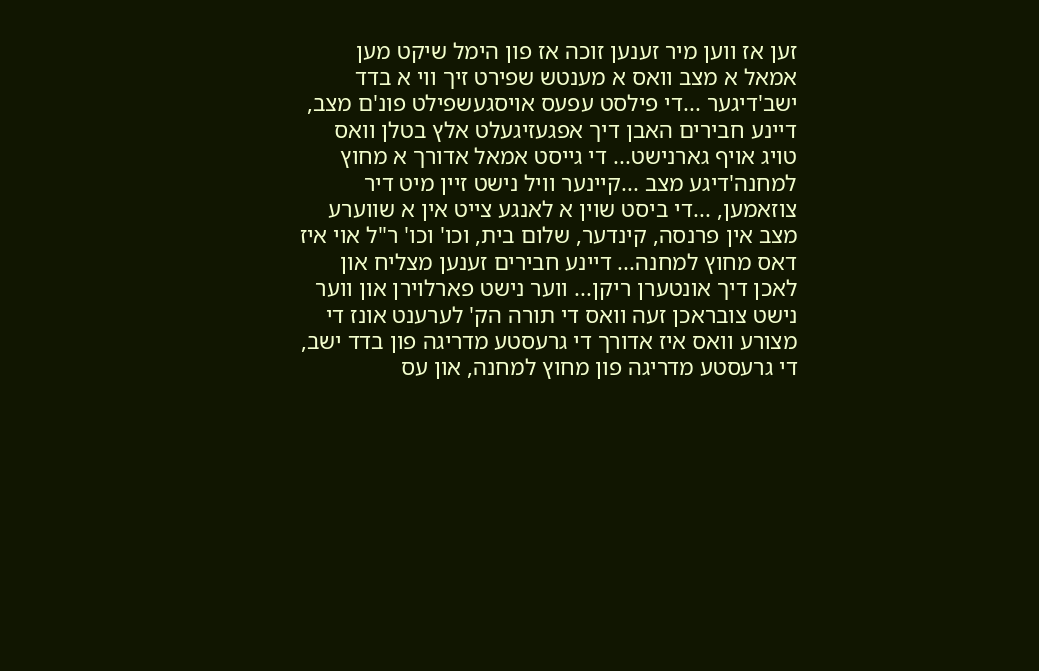זען אז ווען מיר זענען זוכה אז פון הימל שיקט מען אמאל א מצב וואס א מענטש שפירט זיך ווי א בדד ישב'דיגער ...די פילסט עפעס אויסגעשפילט פונ'ם מצב, דיינע חבירים האבן דיך אפגעזיגעלט אלץ בטלן וואס טויג אויף גארנישט... די גייסט אמאל אדורך א מחוץ למחנה'דיגע מצב ...קיינער וויל נישט זיין מיט דיר צוזאמען, ...די ביסט שוין א לאנגע צייט אין א שווערע מצב אין פרנסה, קינדער, שלום בית, וכו' וכו' ר"ל אוי איז דאס מחוץ למחנה... דיינע חבירים זענען מצליח און לאכן דיך אונטערן ריקן... ווער נישט פארלוירן און ווער נישט צובראכן זעה וואס די תורה הק' לערענט אונז די מצורע וואס איז אדורך די גרעסטע מדריגה פון בדד ישב, די גרעסטע מדריגה פון מחוץ למחנה, און עס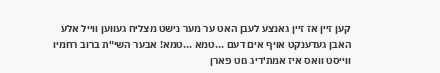קען זיין אז זיין גאנצע לעבן האט ער מער נישט מצליח געווען ווייל אלע האבן געדענקט אויף אים דעם ...טמא ...טמא! אבער השי"ת ברוב רחמיו ווייסט וואס איז אמת'דיג גוט פארן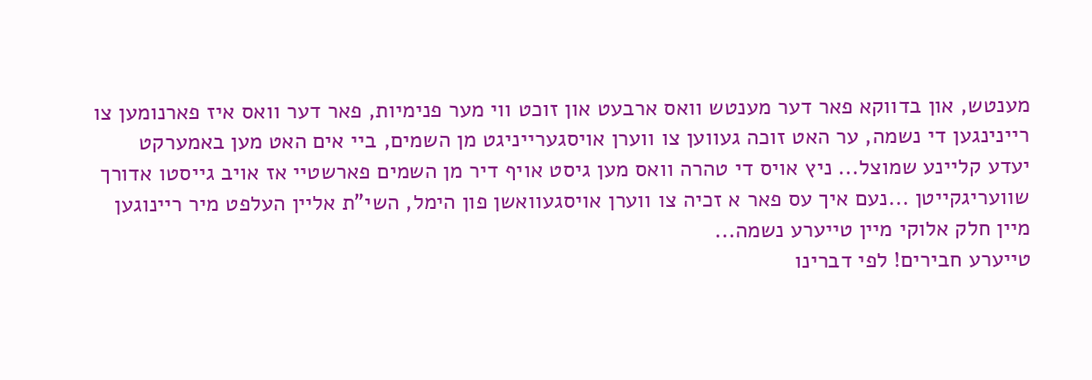מענטש, און בדווקא פאר דער מענטש וואס ארבעט און זוכט ווי מער פנימיות, פאר דער וואס איז פארנומען צו ריינינגען די נשמה, ער האט זוכה געווען צו ווערן אויסגערייניגט מן השמים, ביי אים האט מען באמערקט יעדע קליינע שמוצל... ניץ אויס די טהרה וואס מען גיסט אויף דיר מן השמים פארשטיי אז אויב גייסטו אדורך שוועריגקייטן ...נעם איך עס פאר א זכיה צו ווערן אויסגעוואשן פון הימל, השי"ת אליין העלפט מיר ריינוגען מיין חלק אלוקי מיין טייערע נשמה...
טייערע חבירים! לפי דברינו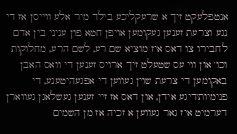אנטפלעקט זיך א שרעקליכע בילד מיר אלע ווייסן אז די נגע וצרעת זענען געקומען אויפן חטא פון עניני בין אדם לחבירו צו דאס איז מוציא שם רע, לשם הרע, מחלוקות וכו' און ווי עס שטעלט זיך ארויס זענען די וואס האבן באקומען די צרעת שוין געווען די אפגעהיטענע, די פנימיות'דיגע אידן, און דאס אז זיי זענען געשלאגן געווארן דערמיט איז גאר געווען א זכיה אז מן השמים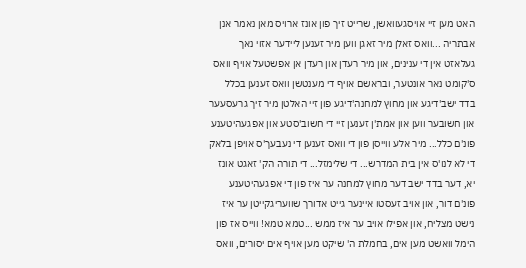האט מען זיי אויסגעוואשן, שרייט זיך פון אונז ארויס מאן נאמר אנן אבתריה ...וואס זאלן מיר זאגן ווען מיר זענען ליידער אזוי נאך געלאזט אין די ענינים, און מיר רעדן און רעדן אן אפשטעל אויף וואס ס'קומט נאר אונטער, ובראשם אויף די מענטשן וואס זענען בכלל בדד ישב'דיגע און מחוץ למחנה'דיגע פון זיי האלטן מיר זיך גרעסעער און חשובער ווען און אמת'ן זענען זיי די חשוב'סטע און אפגעהיטענע פונ'ם כלל... מיר אלע ווייסן פון די וואס זענען די נעבעך'ס אויפן בלאק די לא לנו'ס אין בית המדרש... די שלימזל... די תורה הק' זאגט אונז יא, דער בדד ישב דער מחוץ למחנה ער איז פון די אפגעהיטענע פונ'ם דור, און אויב זעסטו איינער גייט אדורך שוועריגקייטן ער איז נישט מצליח, און אפילו אויב ער איז ממש ...טמא טמא! ווייס אז פון הימל וואשט מען אים, בחמלת ה' שיקט מען אויף אים יסורים, וואס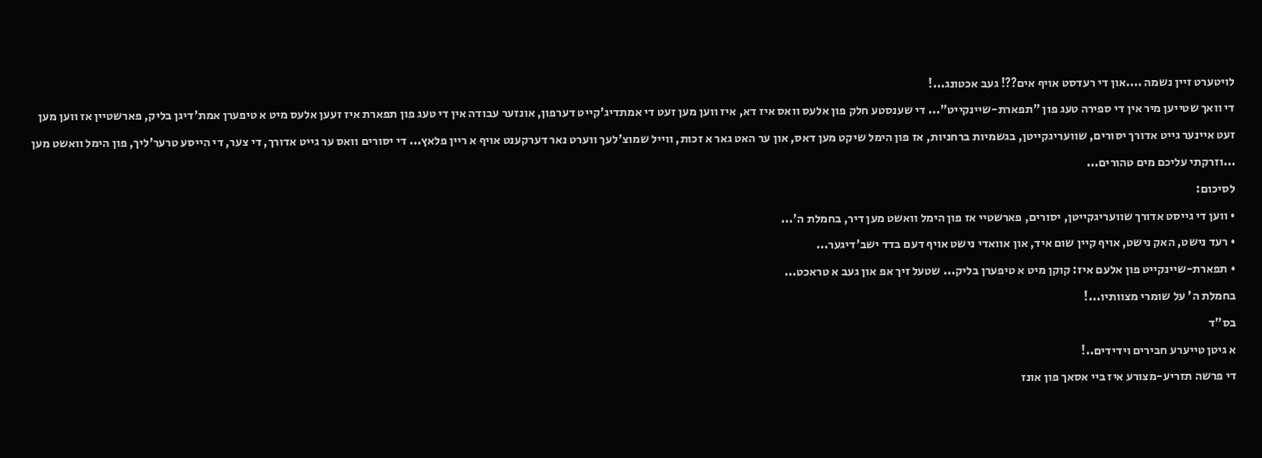לויטערט זיין נשמה ....און די רעדסט אויף אים??! געב אכטונג...!
די וואך שטייען מיר אין די ספירה טעג פון "תפארת-שיינקייט"... די שענסטע חלק פון אלעס וואס איז דא, איז ווען מען זעט די אמתדיג'קייט דערפון, אונזער עבודה אין די טעג פון תפארת איז זעען אלעס מיט א טיפערן אמת'דיגן בליק, פארשטיין אז ווען מען זעט איינער גייט אדורך יסורים, שוועריגקייטן, בגשמיות ברחניות, אז פון הימל שיקט מען דאס, און ער האט גאר א זכות, ווייל שמוצ'לעך ווערט נאר דערקענט אויף א ריין פלאץ... די יסורים וואס ער גייט אדורך, די צער, די הייסע טרער'ליך, פון הימל וואשט מען ...וזרקתי עליכם מים טהורים...
לסיכום:
• ווען די גייסט אדורך שוועריגקייטן, יסורים, פארשטיי אז פון הימל וואשט מען דיר, בחמלת ה'...
• רעד נישט, האק נישט, אויף קיין שום איד, און אוואדי נישט אויף דעם בדד ישב'דיגער...
• תפארת-שיינקייט פון אלעם איז: קוקן מיט א טיפערן בליק... שטעל זיך אפ און געב א טראכט...
בחמלת ה' על שומרי מצוותיו...!
בס"ד
א גיטן טייערע חבירים וידידים..!
די פרשה תזריע-מצורע איז ביי אסאך פון אונז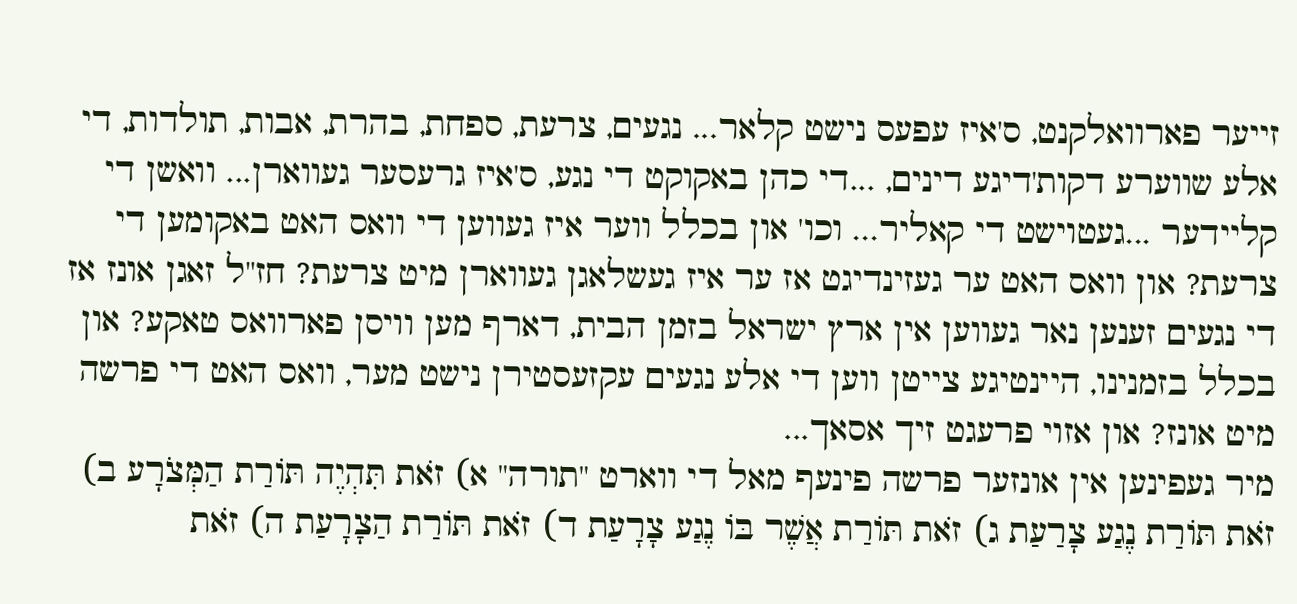זייער פארוואלקנט, ס'איז עפעס נישט קלאר... נגעים, צרעת, ספחת, בהרת, אבות, תולדות, די אלע שווערע דקות'דיגע דינים, ...די כהן באקוקט די נגע, ס'איז גרעסער געווארן... וואשן די קליידער ...געטוישט די קאליר... וכו' און בכלל ווער איז געווען די וואס האט באקומען די צרעת? און וואס האט ער געזינדיגט אז ער איז געשלאגן געווארן מיט צרעת? חז"ל זאגן אונז אז די נגעים זענען נאר געווען אין ארץ ישראל בזמן הבית, דארף מען וויסן פארוואס טאקע? און בכלל בזמנינו, היינטיגע צייטן ווען די אלע נגעים עקזעסטירן נישט מער, וואס האט די פרשה מיט אונז? און אזוי פרעגט זיך אסאך...
מיר געפינען אין אונזער פרשה פינעף מאל די ווארט "תורה" א) זֹאת תִּהְיֶה תּוֹרַת הַמְּצֹרָע ב) זֹאת תּוֹרַת נֶגַע צָרַעַת ג) זֹאת תּוֹרַת אֲשֶׁר בּוֹ נֶגַע צָרָעַת ד) זֹאת תּוֹרַת הַצָרָעַת ה) זֹאת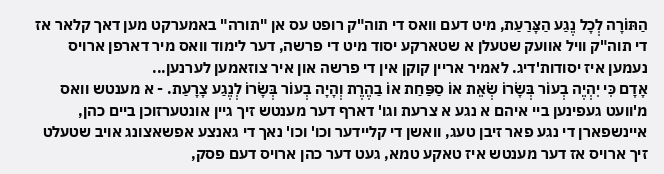הַתּוֹרָה לְכָל נֶגַע הַצָּרַעַת, מיט דעם וואס די תוה"ק רופט עס אן "תורה" באמערקט מען דאך קלאר אז די תוה"ק וויל אוועק שטעלן א שטארקע יסוד מיט די פרשה, דער לימוד וואס מיר דארפן ארויס נעמען איז יסודות'דיג. לאמיר אריין קוקן אין די פרשה און איר צוזאמען לערנען...
אָדָם כִּי יִהְיֶה בְעוֹר בְּשָׂרוֹ שְׂאֵת אוֹ סַפַּחַת אוֹ בַהֶרֶת וְהָיָה בְעוֹר בְּשָׂרוֹ לְנֶגַע צָרָעַת. - א מענטש וואס מ'וועט געפינען ביי איהם א נגע א צרעת וגו' דארף דער מענטש זיך גיין אונטערזוכן ביים כהן, איינשפארן די נגע פאר זיבן טעג, וואשן די קליידער וכו' וכו' נאך די גאנצע אפשאצונג אויב שטעלט זיך ארויס אז דער מענטש איז טאקע טמא, געט דער כהן ארויס דעם פסק,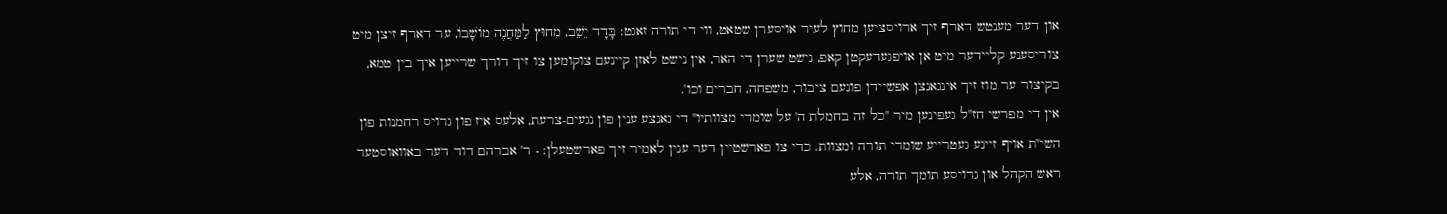און דער מענטש דארף זיך ארויסציען מחוץ לעיר אויסערן שטאט, ווי די תורה זאגט: בָּדָד יֵשֵׁב, מִחוּץ לַמַּחֲנֶה מוֹשָׁבוֹ, ער דארף זיצן מיט צוריסענע קליידער מיט אן אויפגעדעקטן קאפ, נישט שערן די האר, אין נישט לאזן קיינעם צוקומען צו זיך דורך שרייען איך בין טמא, בקיצור ער מוז זיך אינגאנצן אפשיידן פונעם ציבור, משפחה, חברים וכו'.
אין די מפרשי חז"ל געפינען מיר "כל זה בחמלת ה' על שומרי מצוותיו" די גאנצע ענין פון נגעים-צרעת, אלעס איז פון גרויס רחמנות פון השי"ת אויף זיינע געטרייע שומרי תורה ומצוות. כדי צו פארשטיין דער ענין לאמיר זיך פארשטעלן: - ר' אברהם דוד דער באוואוסטער ראש הקהל און גרויסע תומך תורה, אלע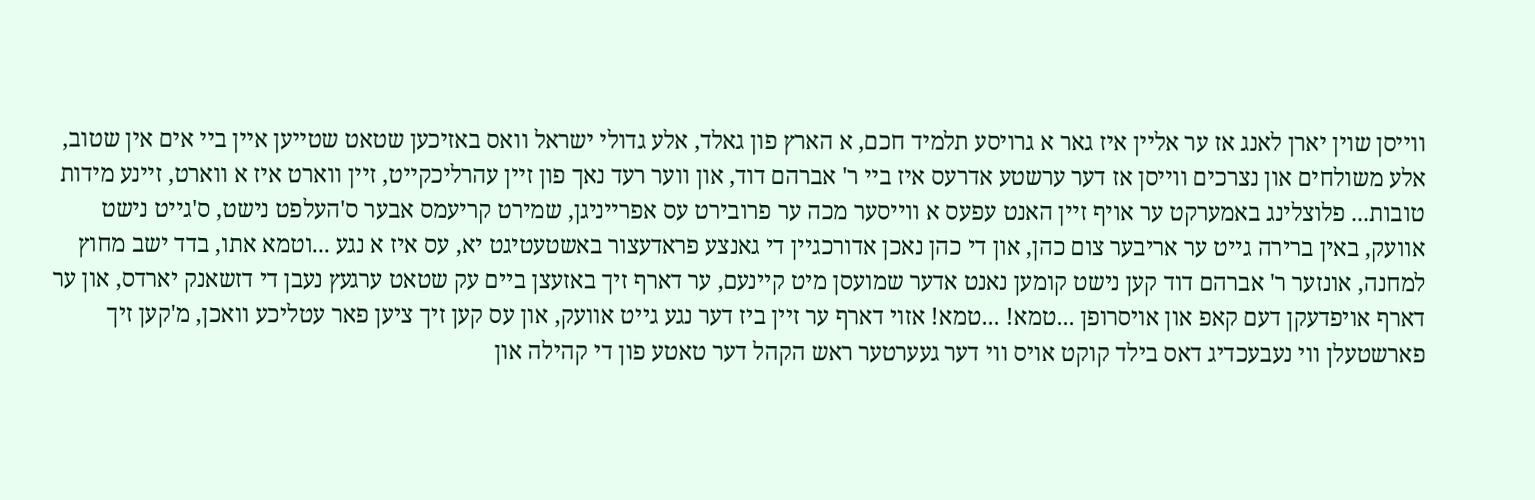ווייסן שוין יארן לאנג אז ער אליין איז גאר א גרויסע תלמיד חכם, א הארץ פון גאלד, אלע גדולי ישראל וואס באזיכען שטאט שטייען איין ביי אים אין שטוב, אלע משולחים און נצרכים ווייסן אז דער ערשטע אדרעס איז ביי ר' אברהם דוד, און ווער רעד נאך פון זיין עהרליכקייט, זיין ווארט איז א ווארט, זיינע מידות טובות... פלוצלינג באמערקט ער אויף זיין האנט עפעס א ווייסער מכה ער פרובירט עס אפרייניגן, שמירט קריעמס אבער ס'העלפט נישט, ס'גייט נישט אוועק, באין ברירה גייט ער אריבער צום כהן, און די כהן נאכן אדורכגיין די גאנצע פראדעצור באשטעטיגט יא, עס איז א נגע ...וטמא אתו, בדד ישב מחוץ למחנה, אונזער ר' אברהם דוד קען נישט קומען נאנט אדער שמועסן מיט קיינעם, ער דארף זיך באזעצן ביים עק שטאט ערגעץ נעבן די דזשאנק יארדס, און ער דארף אויפדעקן דעם קאפ און אויסרופן ...טמא! ...טמא! אזוי דארף ער זיין ביז דער נגע גייט אוועק, און עס קען זיך ציען פאר עטליכע וואכן, מ'קען זיך פארשטעלן ווי נעבעכדיג דאס בילד קוקט אויס ווי דער געערטער ראש הקהל דער טאטע פון די קהילה און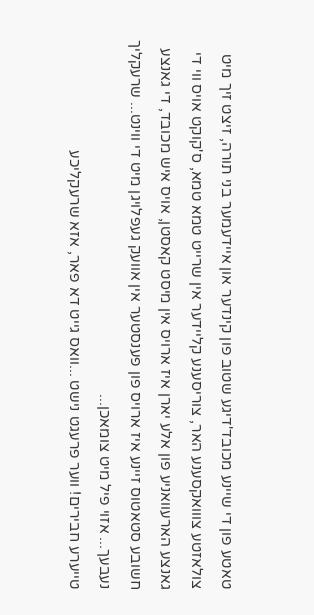טאטע פון די שיינע מכובד'דיגע שטוב פון קינדער און איידעמער בני תורה, זיצט זיך מיט צולאזטע צווואקסענע האר, צוריסענע קליידער אין שרייט טמא טמא, ס'קוקט אויס ווי די גאנצע הארעוואניע פון אלע יארן איז ארויס אין מיסט קאסטן, אויס איש מכובד, די גאנצע חשובע סטאטוס זיינע איז ארויס פון פענסטער אין אוועק געפלויגן מיט די ווינט... שרעקליך נעבעך... אזוי פיל מיט צומאכן...
טייערע חבירים! ווער פרעגט נישט ...וואס גייט דא פאר, אזא שרעקליכע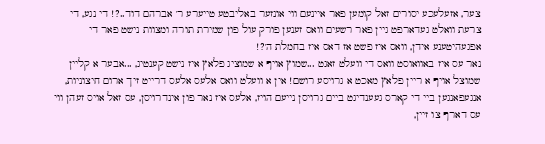צער, אזעלעכע יסורים זאל קומען פאר איינעם ווי אונזער באליבטע טייערע ר' אברהם דוד..?! די נגע, די צרעת וואלט געדארפט גיין פאר רשעים וואס זענען פורק עול פון שמירת תורה ומצוות נישט פאר די אפגעהיטענע אידן, וואס איז פשט אז דאס איז בחמלת ה'?!
נאר עס איז באוואוסט וואס די וועלט זאגט ...שמוץ אויף א שמוציג פלאץ איז נישט קענטיג, ...אבער א קליין שמוצל אויף א ריין פלאץ מאכט א גרויסע רושם! אין א וועלט וואס אלעס אלעס דרייט זיך ארום חיצוניות, אנגעפאנגען ביי די קארס געענדיגט ביים גרויסן נייעם הויז, אלעס איז נאר פון אינדרויסן, עס זאל אויס זעהן ווי עס דארף צו זיין,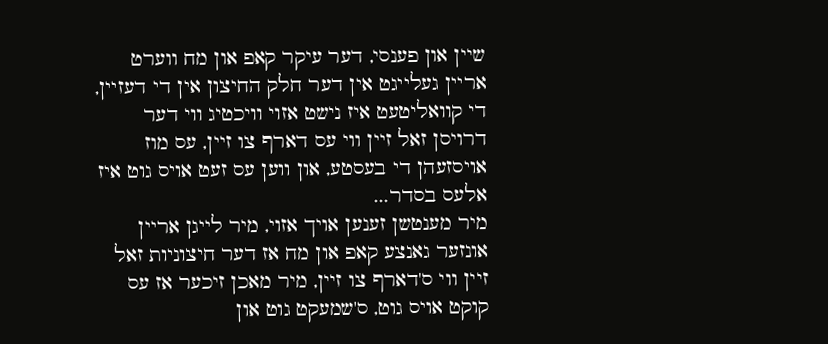שיין און פענסי, דער עיקר קאפ און מח ווערט אריין געלייגט אין דער חלק החיצון אין די דעזיין, די קוואליטעט איז נישט אזוי וויכטיג ווי דער דרויסן זאל זיין ווי עס דארף צו זיין, עס מוז אויסזעהן די בעסטע, און ווען עס זעט אויס גוט איז אלעס בסדר...
מיר מענטשן זענען אויך אזוי, מיר לייגן אריין אונזער גאנצע קאפ און מח אז דער חיצוניות זאל זיין ווי ס'דארף צו זיין, מיר מאכן זיכער אז עס קוקט אויס גוט, ס'שמעקט גוט און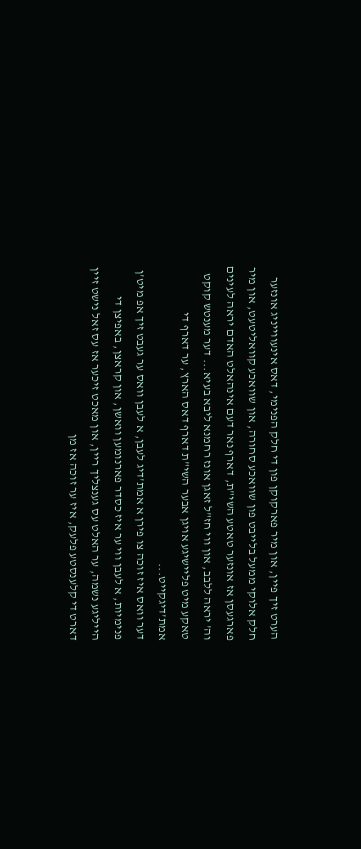הערט זיך פיין, און מיר פארקוקן פון די חלק הפנימי, דאס אינעווייניג אונזער חלק אלוקי ממעל בלייבט פון שוואכע סחורה, און שוואכע קוואליטעט, און מיר פארגעסן אז אונזער טאטע השי"ת, דארף נאר דעם אינהאלט האדם יראה לעינים וה' יראה ללבב, און ווי חז"ל זאגן אונז רחמנא ליבא בעיא... דער מענטש קוקט טאקע מיט פליישיגע אויגן אבער השי"ת דארף דאס הארץ, ער דארף די אמת'דיגקייט...
דער וואס איז זוכה צו פירן א אמת'דיג לעבן, א לעבן וואס ער געבט זיך אפ מיט'ן פנימיות, א לעבן ווי ער איז כסדר פארנומען וואשן, און קראצן, באפיצן די הייליגע נשמה, ער האלט עס גענצליך ריין, און מאכט זיכער אז עס זאל נישט זיין דארט די קלענסטע פלעק, איז ער זוכה אז מן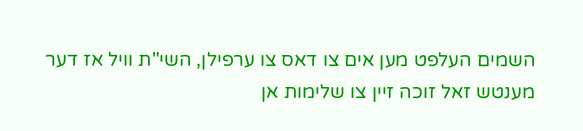השמים העלפט מען אים צו דאס צו ערפילן, השי"ת וויל אז דער מענטש זאל זוכה זיין צו שלימות אן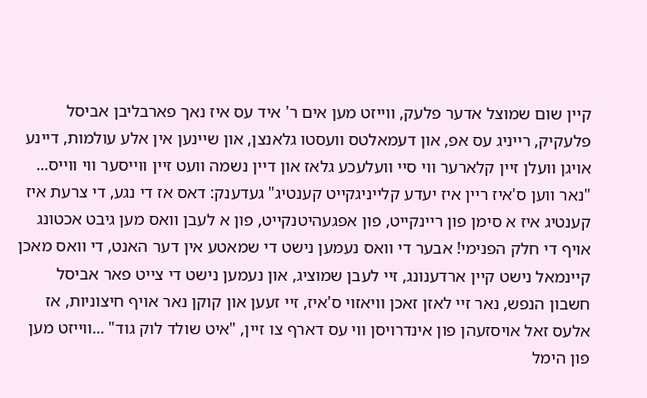קיין שום שמוצל אדער פלעק, ווייזט מען אים ר' איד עס איז נאך פארבליבן אביסל פלעקיק, רייניג עס אפ, און דעמאלטס וועסטו גלאנצן, און שיינען אין אלע עולמות, דיינע אויגן וועלן זיין קלארער ווי סיי וועלעכע גלאז און דיין נשמה וועט זיין ווייסער ווי ווייס... "נאר ווען ס'איז ריין איז יעדע קלייניגקייט קענטיג" געדענק: דאס אז די נגע, די צרעת איז קענטיג איז א סימן פון ריינקייט, פון אפגעהיטנקייט, פון א לעבן וואס מען גיבט אכטונג אויף די חלק הפנימי! אבער די וואס נעמען נישט די שמאטע אין דער האנט, די וואס מאכן קיינמאל נישט קיין ארדענונג, זיי לעבן שמוציג, און נעמען נישט די צייט פאר אביסל חשבון הנפש, נאר זיי לאזן זאכן וויאזוי ס'איז, זיי זעען און קוקן נאר אויף חיצוניות, אז אלעס זאל אויסזעהן פון אינדרויסן ווי עס דארף צו זיין, "איט שולד לוק גוד" ...ווייזט מען פון הימל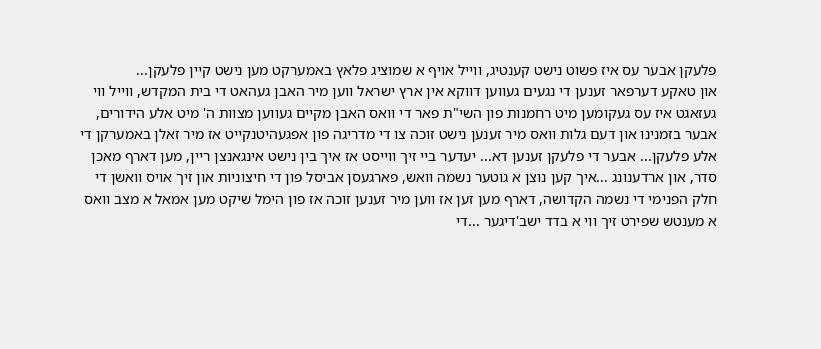פלעקן אבער עס איז פשוט נישט קענטיג, ווייל אויף א שמוציג פלאץ באמערקט מען נישט קיין פלעקן...
און טאקע דערפאר זענען די נגעים געווען דווקא אין ארץ ישראל ווען מיר האבן געהאט די בית המקדש, ווייל ווי געזאגט איז עס געקומען מיט רחמנות פון השי"ת פאר די וואס האבן מקיים געווען מצוות ה' מיט אלע הידורים, אבער בזמנינו און דעם גלות וואס מיר זענען נישט זוכה צו די מדריגה פון אפגעהיטנקייט אז מיר זאלן באמערקן די אלע פלעקן... אבער די פלעקן זענען דא... יעדער ביי זיך ווייסט אז איך בין נישט אינגאנצן ריין, מען דארף מאכן סדר, און ארדענונג ...איך קען נוצן א גוטער נשמה וואש, פארגעסן אביסל פון די חיצוניות און זיך אויס וואשן די חלק הפנימי די נשמה הקדושה, דארף מען זען אז ווען מיר זענען זוכה אז פון הימל שיקט מען אמאל א מצב וואס א מענטש שפירט זיך ווי א בדד ישב'דיגער ...די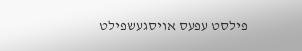פילסט עפעס אויסגעשפילט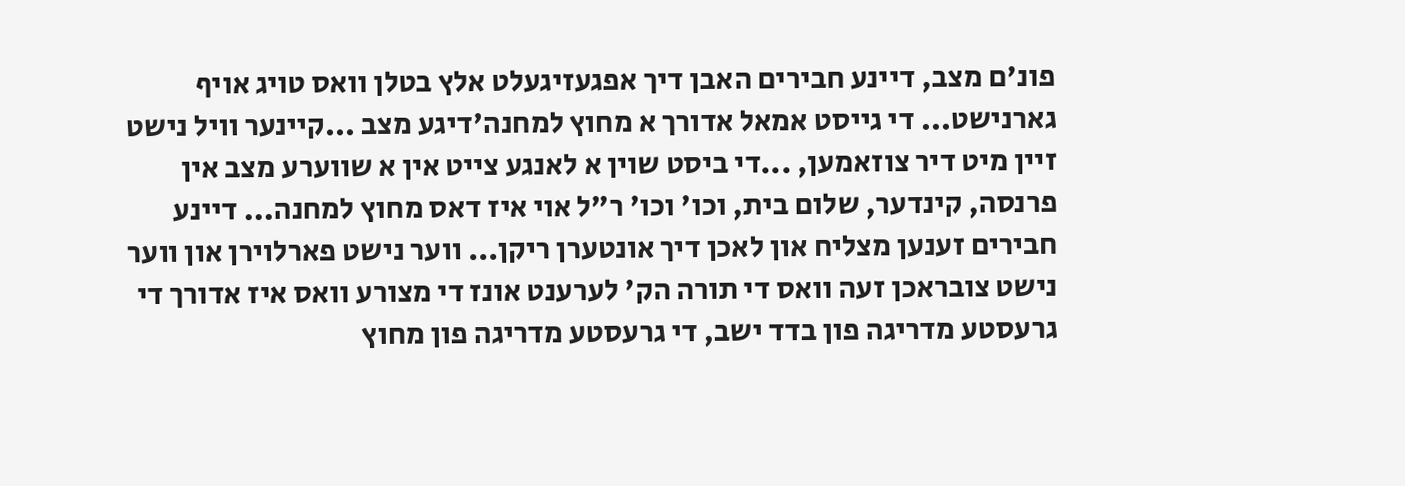פונ'ם מצב, דיינע חבירים האבן דיך אפגעזיגעלט אלץ בטלן וואס טויג אויף גארנישט... די גייסט אמאל אדורך א מחוץ למחנה'דיגע מצב ...קיינער וויל נישט זיין מיט דיר צוזאמען, ...די ביסט שוין א לאנגע צייט אין א שווערע מצב אין פרנסה, קינדער, שלום בית, וכו' וכו' ר"ל אוי איז דאס מחוץ למחנה... דיינע חבירים זענען מצליח און לאכן דיך אונטערן ריקן... ווער נישט פארלוירן און ווער נישט צובראכן זעה וואס די תורה הק' לערענט אונז די מצורע וואס איז אדורך די גרעסטע מדריגה פון בדד ישב, די גרעסטע מדריגה פון מחוץ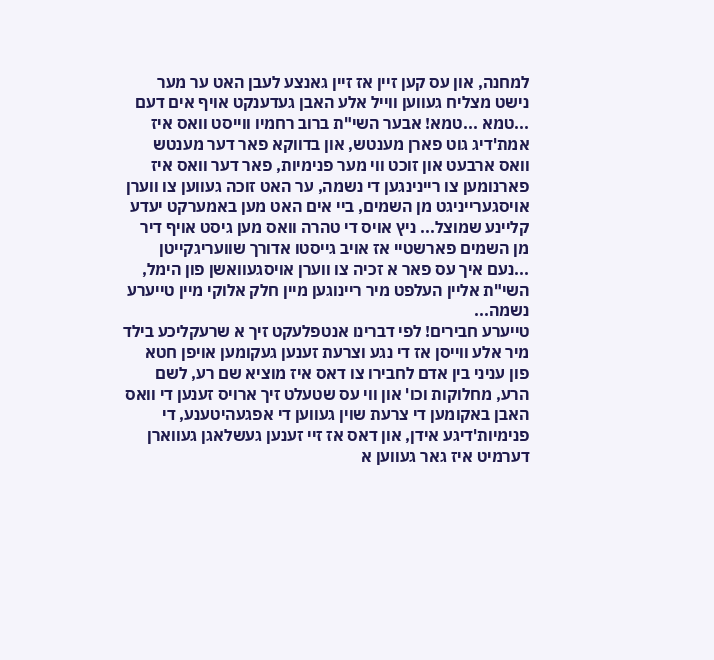למחנה, און עס קען זיין אז זיין גאנצע לעבן האט ער מער נישט מצליח געווען ווייל אלע האבן געדענקט אויף אים דעם ...טמא ...טמא! אבער השי"ת ברוב רחמיו ווייסט וואס איז אמת'דיג גוט פארן מענטש, און בדווקא פאר דער מענטש וואס ארבעט און זוכט ווי מער פנימיות, פאר דער וואס איז פארנומען צו ריינינגען די נשמה, ער האט זוכה געווען צו ווערן אויסגערייניגט מן השמים, ביי אים האט מען באמערקט יעדע קליינע שמוצל... ניץ אויס די טהרה וואס מען גיסט אויף דיר מן השמים פארשטיי אז אויב גייסטו אדורך שוועריגקייטן ...נעם איך עס פאר א זכיה צו ווערן אויסגעוואשן פון הימל, השי"ת אליין העלפט מיר ריינוגען מיין חלק אלוקי מיין טייערע נשמה...
טייערע חבירים! לפי דברינו אנטפלעקט זיך א שרעקליכע בילד מיר אלע ווייסן אז די נגע וצרעת זענען געקומען אויפן חטא פון עניני בין אדם לחבירו צו דאס איז מוציא שם רע, לשם הרע, מחלוקות וכו' און ווי עס שטעלט זיך ארויס זענען די וואס האבן באקומען די צרעת שוין געווען די אפגעהיטענע, די פנימיות'דיגע אידן, און דאס אז זיי זענען געשלאגן געווארן דערמיט איז גאר געווען א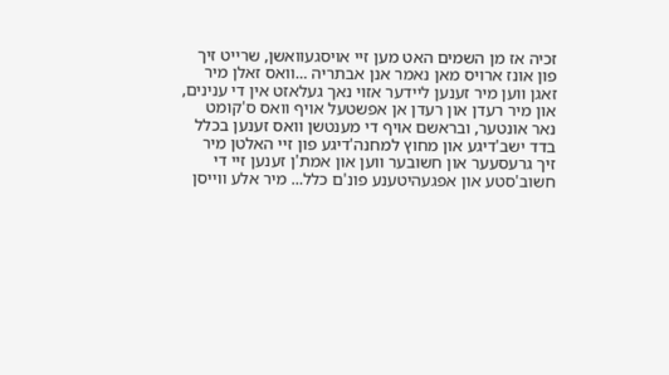זכיה אז מן השמים האט מען זיי אויסגעוואשן, שרייט זיך פון אונז ארויס מאן נאמר אנן אבתריה ...וואס זאלן מיר זאגן ווען מיר זענען ליידער אזוי נאך געלאזט אין די ענינים, און מיר רעדן און רעדן אן אפשטעל אויף וואס ס'קומט נאר אונטער, ובראשם אויף די מענטשן וואס זענען בכלל בדד ישב'דיגע און מחוץ למחנה'דיגע פון זיי האלטן מיר זיך גרעסעער און חשובער ווען און אמת'ן זענען זיי די חשוב'סטע און אפגעהיטענע פונ'ם כלל... מיר אלע ווייסן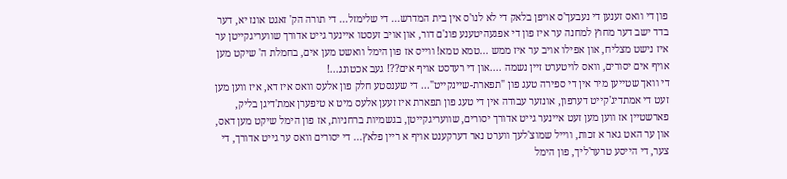פון די וואס זענען די נעבעך'ס אויפן בלאק די לא לנו'ס אין בית המדרש... די שלימזל... די תורה הק' זאגט אונז יא, דער בדד ישב דער מחוץ למחנה ער איז פון די אפגעהיטענע פונ'ם דור, און אויב זעסטו איינער גייט אדורך שוועריגקייטן ער איז נישט מצליח, און אפילו אויב ער איז ממש ...טמא טמא! ווייס אז פון הימל וואשט מען אים, בחמלת ה' שיקט מען אויף אים יסורים, וואס לויטערט זיין נשמה ....און די רעדסט אויף אים??! געב אכטונג...!
די וואך שטייען מיר אין די ספירה טעג פון "תפארת-שיינקייט"... די שענסטע חלק פון אלעס וואס איז דא, איז ווען מען זעט די אמתדיג'קייט דערפון, אונזער עבודה אין די טעג פון תפארת איז זעען אלעס מיט א טיפערן אמת'דיגן בליק, פארשטיין אז ווען מען זעט איינער גייט אדורך יסורים, שוועריגקייטן, בגשמיות ברחניות, אז פון הימל שיקט מען דאס, און ער האט גאר א זכות, ווייל שמוצ'לעך ווערט נאר דערקענט אויף א ריין פלאץ... די יסורים וואס ער גייט אדורך, די צער, די הייסע טרער'ליך, פון הימל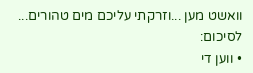וואשט מען ...וזרקתי עליכם מים טהורים...
לסיכום:
• ווען די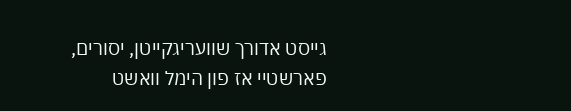גייסט אדורך שוועריגקייטן, יסורים, פארשטיי אז פון הימל וואשט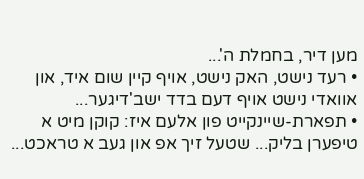מען דיר, בחמלת ה'...
• רעד נישט, האק נישט, אויף קיין שום איד, און אוואדי נישט אויף דעם בדד ישב'דיגער...
• תפארת-שיינקייט פון אלעם איז: קוקן מיט א טיפערן בליק... שטעל זיך אפ און געב א טראכט...